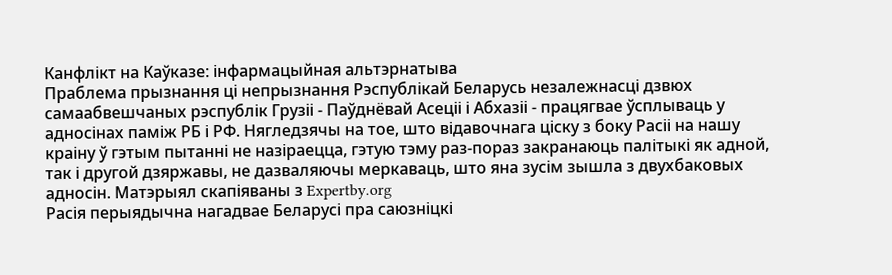Канфлікт на Каўказе: інфармацыйная альтэрнатыва
Праблема прызнання ці непрызнання Рэспублікай Беларусь незалежнасці дзвюх самаабвешчаных рэспублік Грузіі - Паўднёвай Асеціі і Абхазіі - працягвае ўсплываць у адносінах паміж РБ і РФ. Нягледзячы на тое, што відавочнага ціску з боку Расіі на нашу краіну ў гэтым пытанні не назіраецца, гэтую тэму раз-пораз закранаюць палітыкі як адной, так і другой дзяржавы, не дазваляючы меркаваць, што яна зусім зышла з двухбаковых адносін. Матэрыял скапіяваны з Expertby.org
Расія перыядычна нагадвае Беларусі пра саюзніцкі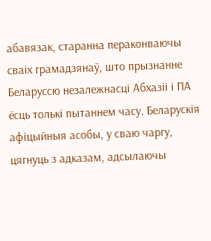абавязак, старанна пераконваючы сваіх грамадзянаў, што прызнанне Беларуссю незалежнасці Абхазіі і ПА ёсць толькі пытаннем часу. Беларускія афіцыйныя асобы, у сваю чаргу, цягнуць з адказам, адсылаючы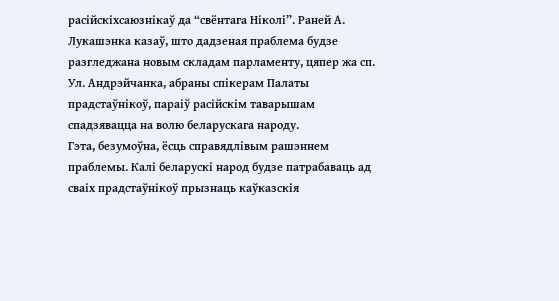расійскіхсаюзнікаў да “свёнтага Ніколі”. Раней А. Лукашэнка казаў, што дадзеная праблема будзе разгледжана новым складам парламенту, цяпер жа сп. Ул. Андрэйчанка, абраны спікерам Палаты прадстаўнікоў, параіў расійскім таварышам спадзявацца на волю беларускага народу.
Гэта, безумоўна, ёсць справядлівым рашэннем праблемы. Калі беларускі народ будзе патрабаваць ад сваіх прадстаўнікоў прызнаць каўказскія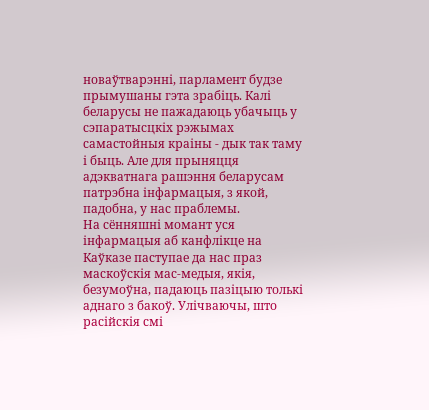новаўтварэнні, парламент будзе прымушаны гэта зрабіць. Калі беларусы не пажадаюць убачыць у сэпаратысцкіх рэжымах самастойныя краіны - дык так таму і быць. Але для прыняцця адэкватнага рашэння беларусам патрэбна інфармацыя, з якой, падобна, у нас праблемы.
На сённяшні момант уся інфармацыя аб канфлікце на Каўказе паступае да нас праз маскоўскія мас-медыя, якія, безумоўна, падаюць пазіцыю толькі аднаго з бакоў. Улічваючы, што расійскія смі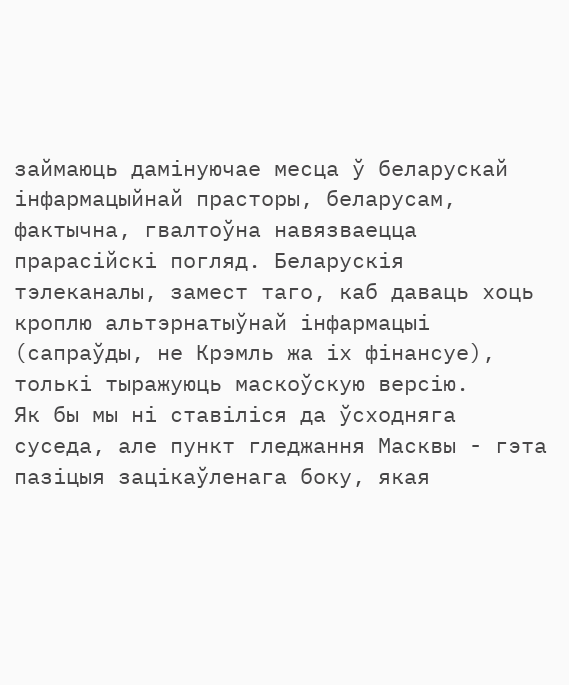займаюць дамінуючае месца ў беларускай інфармацыйнай прасторы, беларусам, фактычна, гвалтоўна навязваецца прарасійскі погляд. Беларускія тэлеканалы, замест таго, каб даваць хоць кроплю альтэрнатыўнай інфармацыі (сапраўды, не Крэмль жа іх фінансуе), толькі тыражуюць маскоўскую версію.
Як бы мы ні ставіліся да ўсходняга суседа, але пункт гледжання Масквы - гэта пазіцыя зацікаўленага боку, якая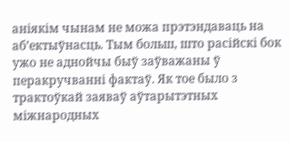аніякім чынам не можа прэтэндаваць на аб’ектыўнасць. Тым больш, што расійскі бок ужо не аднойчы быў заўважаны ў перакручванні фактаў. Як тое было з трактоўкай заяваў аўтарытэтных міжнародных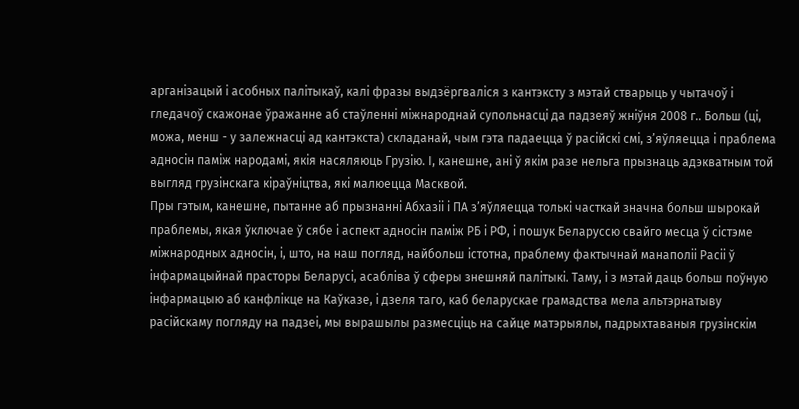арганізацый і асобных палітыкаў, калі фразы выдзёргваліся з кантэксту з мэтай стварыць у чытачоў і гледачоў скажонае ўражанне аб стаўленні міжнароднай супольнасці да падзеяў жніўня 2008 г.. Больш (ці, можа, менш - у залежнасці ад кантэкста) складанай, чым гэта падаецца ў расійскі смі, з’яўляецца і праблема адносін паміж народамі, якія насяляюць Грузію. І, канешне, ані ў якім разе нельга прызнаць адэкватным той выгляд грузінскага кіраўніцтва, які малюецца Масквой.
Пры гэтым, канешне, пытанне аб прызнанні Абхазіі і ПА з’яўляецца толькі часткай значна больш шырокай праблемы, якая ўключае ў сябе і аспект адносін паміж РБ і РФ, і пошук Беларуссю свайго месца ў сістэме міжнародных адносін, і, што, на наш погляд, найбольш істотна, праблему фактычнай манаполіі Расіі ў інфармацыйнай прасторы Беларусі, асабліва ў сферы знешняй палітыкі. Таму, і з мэтай даць больш поўную інфармацыю аб канфлікце на Каўказе, і дзеля таго, каб беларускае грамадства мела альтэрнатыву расійскаму погляду на падзеі, мы вырашылы размесціць на сайце матэрыялы, падрыхтаваныя грузінскім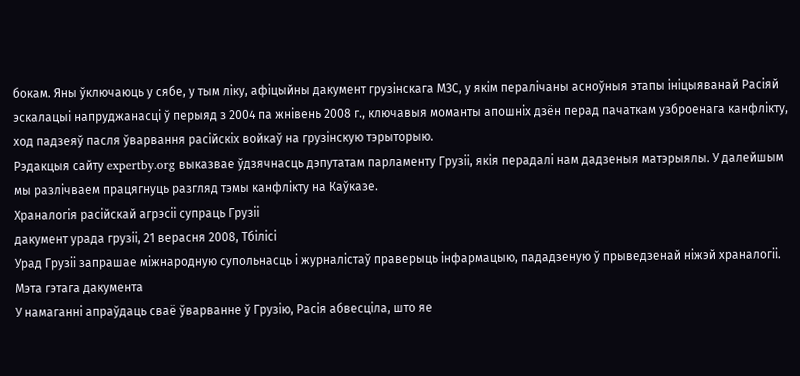бокам. Яны ўключаюць у сябе, у тым ліку, афіцыйны дакумент грузінскага МЗС, у якім пералічаны асноўныя этапы ініцыяванай Расіяй эскалацыі напруджанасці ў перыяд з 2004 па жнівень 2008 г., ключавыя моманты апошніх дзён перад пачаткам узброенага канфлікту, ход падзеяў пасля ўварвання расійскіх войкаў на грузінскую тэрыторыю.
Рэдакцыя сайту expertby.org выказвае ўдзячнасць дэпутатам парламенту Грузіі, якія перадалі нам дадзеныя матэрыялы. У далейшым мы разлічваем працягнуць разгляд тэмы канфлікту на Каўказе.
Храналогія расійскай агрэсіі супраць Грузіі
дакумент урада грузіі, 21 верасня 2008, Тбілісі
Урад Грузіі запрашае міжнародную супольнасць і журналістаў праверыць інфармацыю, пададзеную ў прыведзенай ніжэй храналогіі.
Мэта гэтага дакумента
У намаганні апраўдаць сваё ўварванне ў Грузію, Расія абвесціла, што яе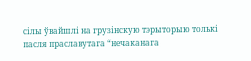сілы ўвайшлі на грузінскую тэрыторыю толькі пасля праславутага “нечаканага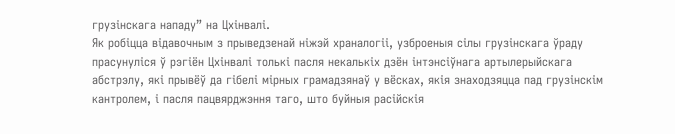грузінскага нападу” на Цхінвалі.
Як робіцца відавочным з прыведзенай ніжэй храналогіі, узброеныя сілы грузінскага ўраду прасунуліся ў рэгіён Цхінвалі толькі пасля некалькіх дзён інтэнсіўнага артылерыйскага абстрэлу, які прывёў да гібелі мірных грамадзянаў у вёсках, якія знаходзяцца пад грузінскім кантролем, і пасля пацвярджэння таго, што буйныя расійскія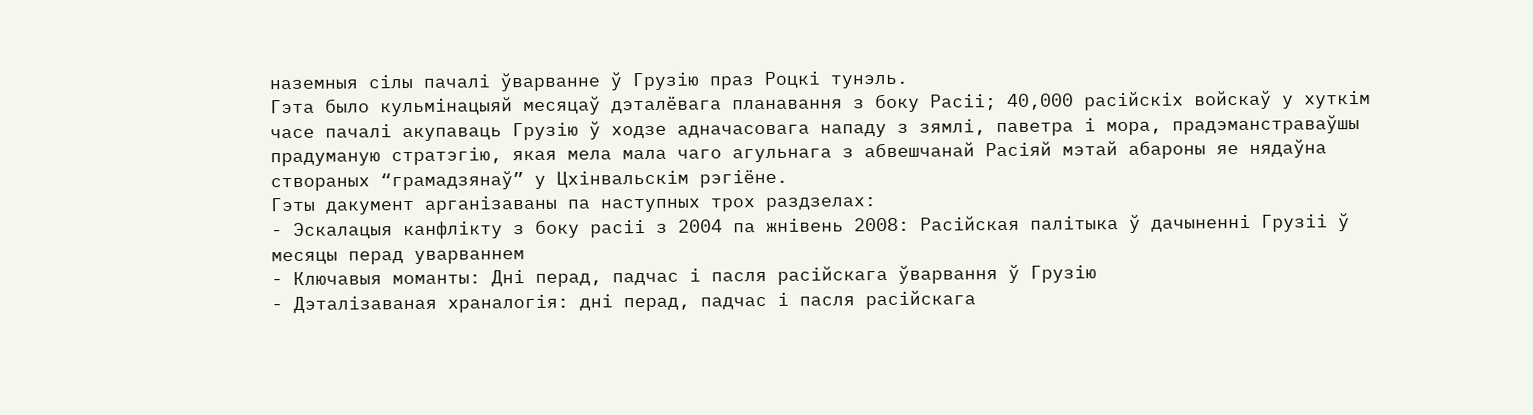наземныя сілы пачалі ўварванне ў Грузію праз Роцкі тунэль.
Гэта было кульмінацыяй месяцаў дэталёвага планавання з боку Расіі; 40,000 расійскіх войскаў у хуткім часе пачалі акупаваць Грузію ў ходзе адначасовага нападу з зямлі, паветра і мора, прадэманстраваўшы прадуманую стратэгію, якая мела мала чаго агульнага з абвешчанай Расіяй мэтай абароны яе нядаўна створаных “грамадзянаў” у Цхінвальскім рэгіёне.
Гэты дакумент арганізаваны па наступных трох раздзелах:
- Эскалацыя канфлікту з боку расіі з 2004 па жнівень 2008: Расійская палітыка ў дачыненні Грузіі ў месяцы перад уварваннем
- Ключавыя моманты: Дні перад, падчас і пасля расійскага ўварвання ў Грузію
- Дэталізаваная храналогія: дні перад, падчас і пасля расійскага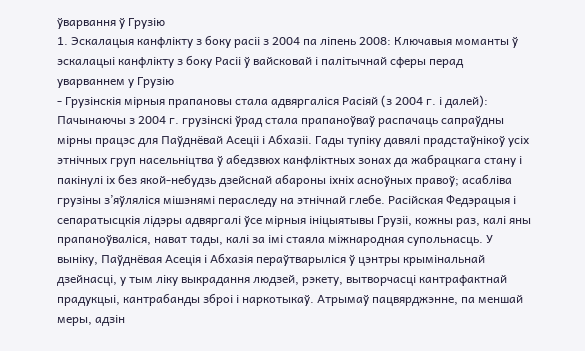ўварвання ў Грузію
1. Эскалацыя канфлікту з боку расіі з 2004 па ліпень 2008: Ключавыя моманты ў эскалацыі канфлікту з боку Расіі ў вайсковай і палітычнай сферы перад уварваннем у Грузію
- Грузінскія мірныя прапановы стала адвяргаліся Расіяй (з 2004 г. і далей): Пачынаючы з 2004 г. грузінскі ўрад стала прапаноўваў распачаць сапраўдны мірны працэс для Паўднёвай Асеціі і Абхазіі. Гады тупіку давялі прадстаўнікоў усіх этнічных груп насельніцтва ў абедзвюх канфліктных зонах да жабрацкага стану і пакінулі іх без якой-небудзь дзейснай абароны іхніх асноўных правоў; асабліва грузіны з’яўляліся мішэнямі пераследу на этнічнай глебе. Расійская Федэрацыя і сепаратысцкія лідэры адвяргалі ўсе мірныя ініцыятывы Грузіі, кожны раз, калі яны прапаноўваліся, нават тады, калі за імі стаяла міжнародная супольнасць. У выніку, Паўднёвая Асеція і Абхазія пераўтварыліся ў цэнтры крымінальнай дзейнасці, у тым ліку выкрадання людзей, рэкету, вытворчасці кантрафактнай прадукцыі, кантрабанды зброі і наркотыкаў. Атрымаў пацвярджэнне, па меншай меры, адзін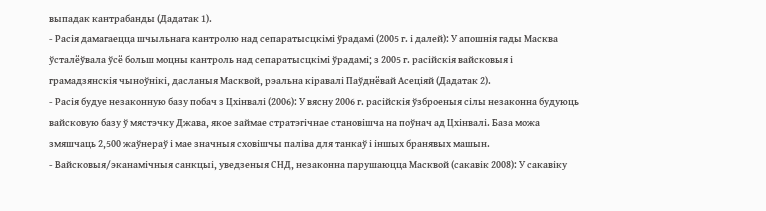выпадак кантрабанды (Дадатак 1).
- Расія дамагаецца шчыльнага кантролю над сепаратысцкімі ўрадамі (2005 г. і далей): У апошнія гады Масква ўсталёўвала ўсё больш моцны кантроль над сепаратысцкімі ўрадамі; з 2005 г. расійскія вайсковыя і грамадзянскія чыноўнікі, дасланыя Масквой, рэальна кіравалі Паўднёвай Асеціяй (Дадатак 2).
- Расія будуе незаконную базу побач з Цхінвалі (2006): У вясну 2006 г. расійскія ўзброеныя сілы незаконна будуюць вайсковую базу ў мястэчку Джава, якое займае стратэгічнае становішча на поўнач ад Цхінвалі. База можа змяшчаць 2,500 жаўнераў і мае значныя сховішчы паліва для танкаў і іншых бранявых машын.
- Вайсковыя/эканамічныя санкцыі, уведзеныя СНД, незаконна парушаюцца Масквой (сакавік 2008): У сакавіку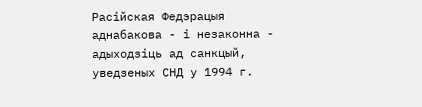Расійская Федэрацыя аднабакова - і незаконна - адыходзіць ад санкцый, уведзеных СНД у 1994 г.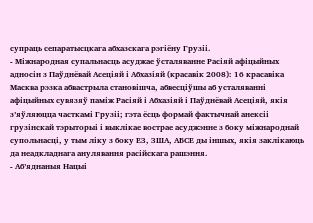супраць сепаратысцкага абхазскага рэгіёну Грузіі.
- Міжнародная супальнасць асуджае ўсталяванне Расіяй афіцыйных адносін з Паўднёвай Асеціяй і Абхазіяй (красавік 2008): 16 красавіка Масква рэзка абвастрыла становішча, абвесціўшы аб усталяванні афіцыйных сувязяў паміж Расіяй і Абхазіяй і Паўднёвай Асеціяй, якія з’яўляюцца часткамі Грузіі; гэта ёсць формай фактычнай анексіі грузінскай тэрыторыі і выклікае вострае асуджэнне з боку міжнароднай супольнасці, у тым ліку з боку ЕЗ, ЗША, АБСЕ ды іншых, якія заклікаюць да неадкладнага анулявання расійскага рашэння.
- Аб’яднаныя Нацыі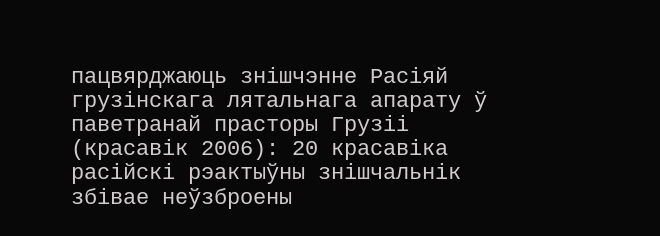пацвярджаюць знішчэнне Расіяй грузінскага лятальнага апарату ў паветранай прасторы Грузіі (красавік 2006): 20 красавіка расійскі рэактыўны знішчальнік збівае неўзброены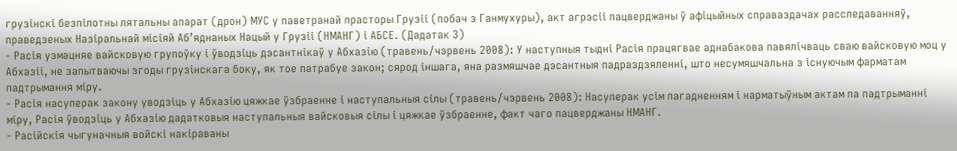грузінскі безпілотны лятальны апарат (дрон) МУС у паветранай прасторы Грузіі (побач з Ганмухуры), акт агрэсіі пацверджаны ў афіцыйных справаздачах расследаванняў, праведзеных Назіральнай місіяй Аб’яднаных Нацый у Грузіі (НМАНГ) і АБСЕ. (Дадатак 3)
- Расія узмацняе вайсковую групоўку і ўводзіць дэсантнікаў у Абхазію (травень/чэрвень 2008): У наступныя тыдні Расія працягвае аднабакова павялічваць сваю вайсковую моц у Абхазіі, не запытваючы згоды грузінскага боку, як тое патрабуе закон; сярод іншага, яна размяшчае дэсантныя падраздзяленні, што несумяшчальна з існуючым фарматам падтрымання міру.
- Расія насуперак закону уводзіць у Абхазію цяжкае ўзбраенне і наступальныя сілы (травень/чэрвень 2008): Насуперак усім пагадненням і нарматыўным актам па падтрыманні міру, Расія ўводзіць у Абхазію дадатковыя наступальныя вайсковыя сілы і цяжкае ўзбраенне, факт чаго пацверджаны НМАНГ.
- Расійскія чыгуначныя войскі накіраваны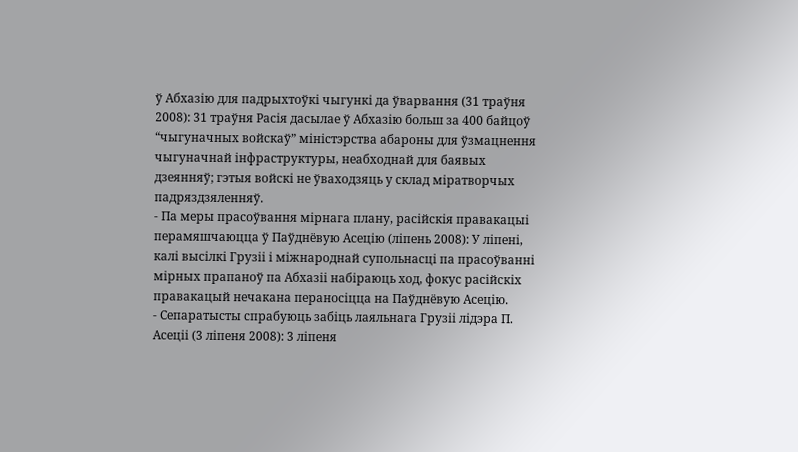ў Абхазію для падрыхтоўкі чыгункі да ўварвання (31 траўня 2008): 31 траўня Расія дасылае ў Абхазію больш за 400 байцоў “чыгуначных войскаў” міністэрства абароны для ўзмацнення чыгуначнай інфраструктуры, неабходнай для баявых дзеянняў; гэтыя войскі не ўваходзяць у склад міратворчых падряздзяленняў.
- Па меры прасоўвання мірнага плану, расійскія правакацыі перамяшчаюцца ў Паўднёвую Асецію (ліпень 2008): У ліпені, калі высілкі Грузіі і міжнароднай супольнасці па прасоўванні мірных прапаноў па Абхазіі набіраюць ход, фокус расійскіх правакацый нечакана пераносіцца на Паўднёвую Асецію.
- Сепаратысты спрабуюць забіць лаяльнага Грузіі лідэра П. Асеціі (3 ліпеня 2008): 3 ліпеня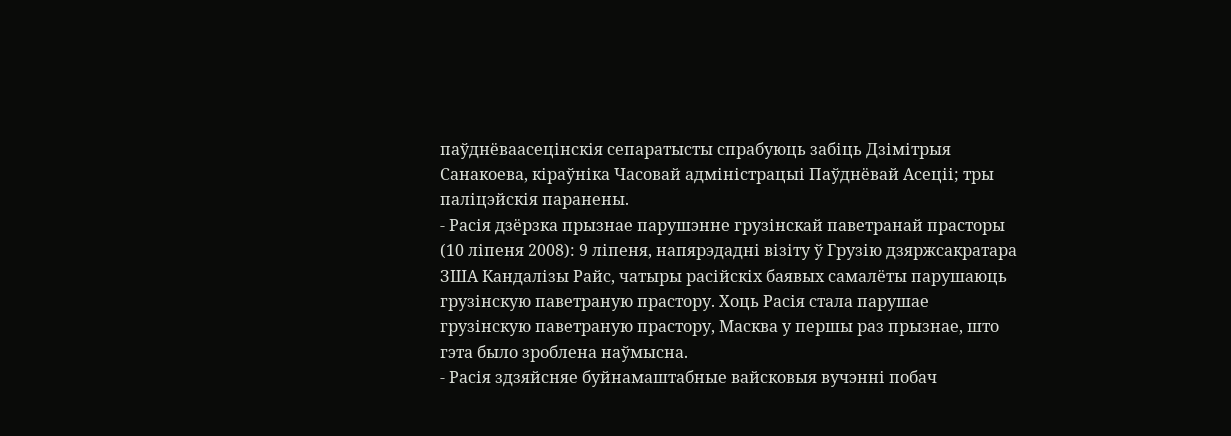паўднёваасецінскія сепаратысты спрабуюць забіць Дзімітрыя Санакоева, кіраўніка Часовай адміністрацыі Паўднёвай Асеціі; тры паліцэйскія паранены.
- Расія дзёрзка прызнае парушэнне грузінскай паветранай прасторы (10 ліпеня 2008): 9 ліпеня, напярэдадні візіту ў Грузію дзяржсакратара ЗША Кандалізы Райс, чатыры расійскіх баявых самалёты парушаюць грузінскую паветраную прастору. Хоць Расія стала парушае грузінскую паветраную прастору, Масква у першы раз прызнае, што гэта было зроблена наўмысна.
- Расія здзяйсняе буйнамаштабные вайсковыя вучэнні побач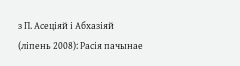з П. Асеціяй і Абхазіяй (ліпень 2008): Расія пачынае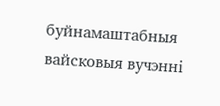буйнамаштабныя вайсковыя вучэнні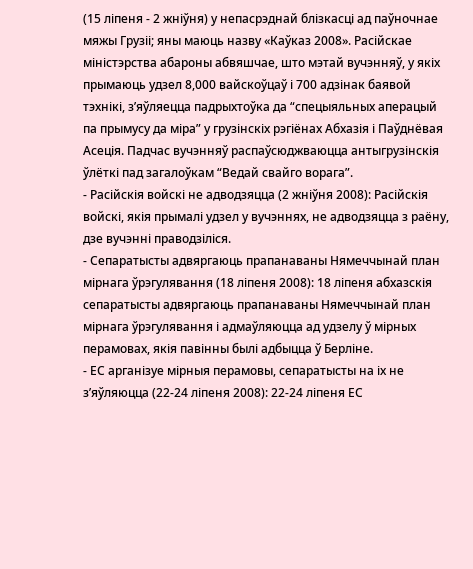(15 ліпеня - 2 жніўня) у непасрэднай блізкасці ад паўночнае мяжы Грузіі; яны маюць назву «Каўказ 2008». Расійскае міністэрства абароны абвяшчае, што мэтай вучэнняў, у якіх прымаюць удзел 8,000 вайскоўцаў і 700 адзінак баявой тэхнікі, з’яўляецца падрыхтоўка да “спецыяльных аперацый па прымусу да міра” у грузінскіх рэгіёнах Абхазія і Паўднёвая Асеція. Падчас вучэнняў распаўсюджваюцца антыгрузінскія ўлёткі пад загалоўкам “Ведай свайго ворага”.
- Расійскія войскі не адводзяцца (2 жніўня 2008): Расійскія войскі, якія прымалі удзел у вучэннях, не адводзяцца з раёну, дзе вучэнні праводзіліся.
- Сепаратысты адвяргаюць прапанаваны Нямеччынай план мірнага ўрэгулявання (18 ліпеня 2008): 18 ліпеня абхазскія сепаратысты адвяргаюць прапанаваны Нямеччынай план мірнага ўрэгулявання і адмаўляюцца ад удзелу ў мірных перамовах, якія павінны былі адбыцца ў Берліне.
- ЕС арганізуе мірныя перамовы, сепаратысты на іх не з’яўляюцца (22-24 ліпеня 2008): 22-24 ліпеня ЕС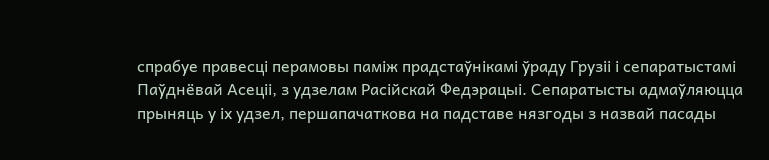спрабуе правесці перамовы паміж прадстаўнікамі ўраду Грузіі і сепаратыстамі Паўднёвай Асеціі, з удзелам Расійскай Федэрацыі. Сепаратысты адмаўляюцца прыняць у іх удзел, першапачаткова на падставе нязгоды з назвай пасады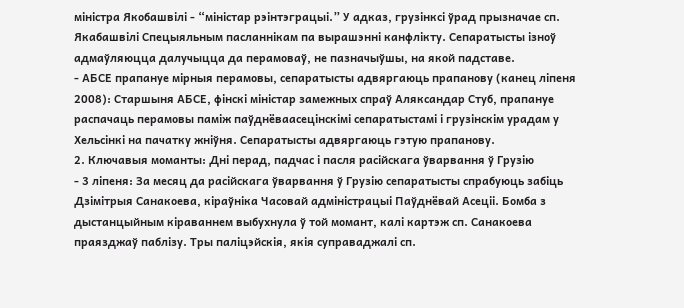міністра Якобашвілі - “міністар рэінтэграцыі.” У адказ, грузінксі ўрад прызначае сп. Якабашвілі Спецыяльным пасланнікам па вырашэнні канфлікту. Сепаратысты ізноў адмаўляюцца далучыцца да перамоваў, не пазначыўшы, на якой падставе.
- АБСЕ прапануе мірныя перамовы, сепаратысты адвяргаюць прапанову (канец ліпеня 2008): Старшыня АБСЕ, фінскі міністар замежных спраў Аляксандар Стуб, прапануе распачаць перамовы паміж паўднёваасецінскімі сепаратыстамі і грузінскім урадам у Хельсінкі на пачатку жніўня. Сепаратысты адвяргаюць гэтую прапанову.
2. Ключавыя моманты: Дні перад, падчас і пасля расійскага ўварвання ў Грузію
- 3 ліпеня: За месяц да расійскага ўварвання ў Грузію сепаратысты спрабуюць забіць Дзімітрыя Санакоева, кіраўніка Часовай адміністрацыі Паўднёвай Асеціі. Бомба з дыстанцыйным кіраваннем выбухнула ў той момант, калі картэж сп. Санакоева праязджаў паблізу. Тры паліцэйскія, якія суправаджалі сп.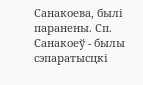Санакоева, былі паранены. Сп. Санакоеў - былы сэпаратысцкі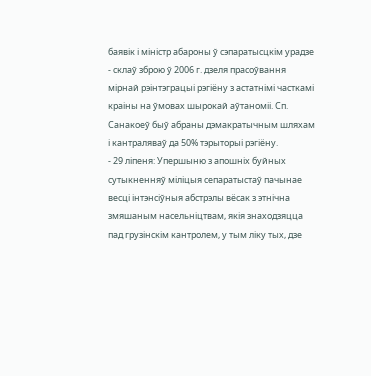баявік і міністр абароны ў сэпаратысцкім урадзе - склаў зброю ў 2006 г. дзеля прасоўвання мірнай рэінтэграцыі рэгіёну з астатнімі часткамі краіны на ўмовах шырокай аўтаноміі. Сп. Санакоеў быў абраны дэмакратычным шляхам і кантраляваў да 50% тэрыторыі рэгіёну.
- 29 ліпеня: Упершыню з апошніх буйных сутыкненняў міліцыя сепаратыстаў пачынае весці інтэнсіўныя абстрэлы вёсак з этнічна змяшаным насельніцтвам, якія знаходзяцца пад грузінскім кантролем, у тым ліку тых, дзе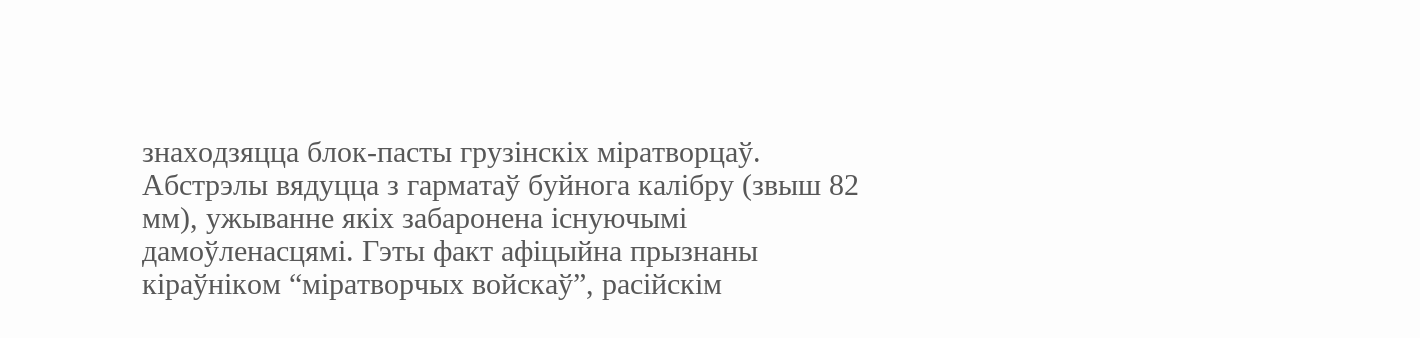знаходзяцца блок-пасты грузінскіх міратворцаў. Абстрэлы вядуцца з гарматаў буйнога калібру (звыш 82 мм), ужыванне якіх забаронена існуючымі дамоўленасцямі. Гэты факт афіцыйна прызнаны кіраўніком “міратворчых войскаў”, расійскім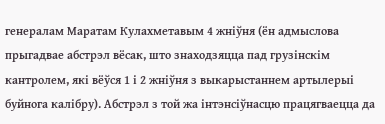генералам Маратам Кулахметавым 4 жніўня (ён адмыслова прыгадвае абстрэл вёсак, што знаходзяцца пад грузінскім кантролем, які вёўся 1 і 2 жніўня з выкарыстаннем артылерыі буйнога калібру). Абстрэл з той жа інтэнсіўнасцю працягваецца да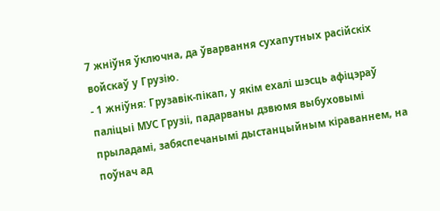7 жніўня ўключна, да ўварвання сухапутных расійскіх войскаў у Грузію.
- 1 жніўня: Грузавік-пікап, у якім ехалі шэсць афіцэраў паліцыі МУС Грузіі, падарваны дзвюмя выбуховымі прыладамі, забяспечанымі дыстанцыйным кіраваннем, на поўнач ад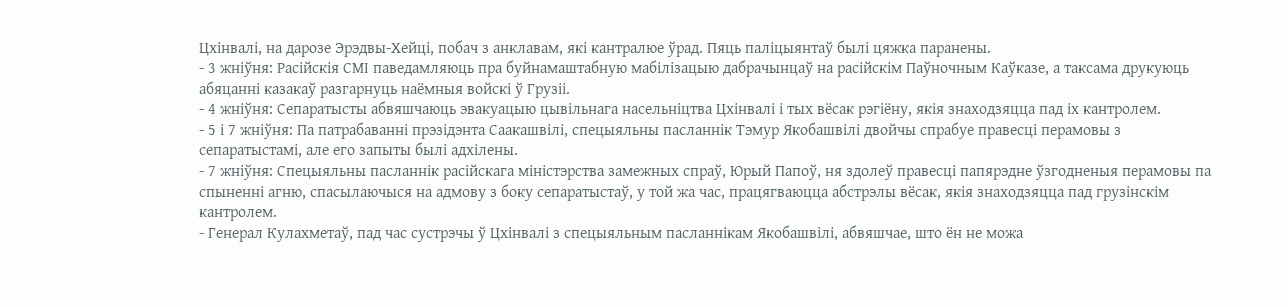Цхінвалі, на дарозе Эрэдвы-Хейці, побач з анклавам, які кантралюе ўрад. Пяць паліцыянтаў былі цяжка паранены.
- 3 жніўня: Расійскія СМІ паведамляюць пра буйнамаштабную мабілізацыю дабрачынцаў на расійскім Паўночным Каўказе, а таксама друкуюць абяцанні казакаў разгарнуць наёмныя войскі ў Грузіі.
- 4 жніўня: Сепаратысты абвяшчаюць эвакуацыю цывільнага насельніцтва Цхінвалі і тых вёсак рэгіёну, якія знаходзяцца пад іх кантролем.
- 5 і 7 жніўня: Па патрабаванні прэзідэнта Саакашвілі, спецыяльны пасланнік Тэмур Якобашвілі двойчы спрабуе правесці перамовы з сепаратыстамі, але его запыты былі адхілены.
- 7 жніўня: Спецыяльны пасланнік расійскага міністэрства замежных спраў, Юрый Папоў, ня здолеў правесці папярэдне ўзгодненыя перамовы па спыненні агню, спасылаючыся на адмову з боку сепаратыстаў, у той жа час, працягваюцца абстрэлы вёсак, якія знаходзяцца пад грузінскім кантролем.
- Генерал Кулахметаў, пад час сустрэчы ў Цхінвалі з спецыяльным пасланнікам Якобашвілі, абвяшчае, што ён не можа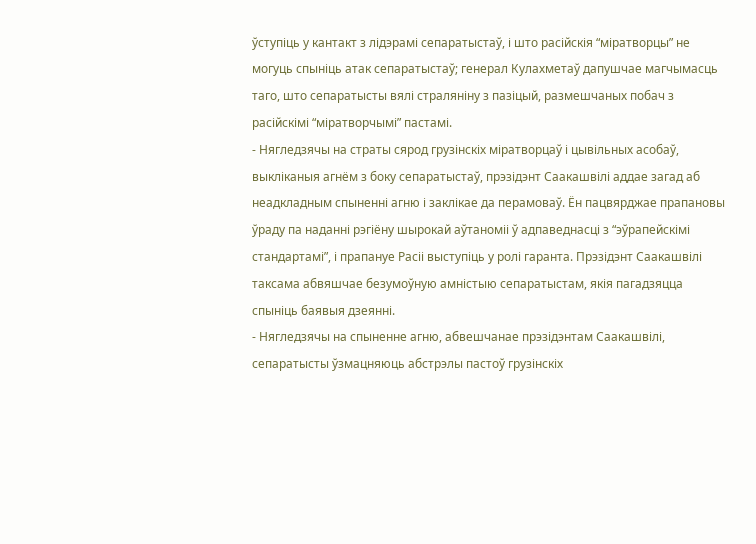ўступіць у кантакт з лідэрамі сепаратыстаў, і што расійскія “міратворцы” не могуць спыніць атак сепаратыстаў; генерал Кулахметаў дапушчае магчымасць таго, што сепаратысты вялі страляніну з пазіцый, размешчаных побач з расійскімі “міратворчымі” пастамі.
- Нягледзячы на страты сярод грузінскіх міратворцаў і цывільных асобаў, выкліканыя агнём з боку сепаратыстаў, прэзідэнт Саакашвілі аддае загад аб неадкладным спыненні агню і заклікае да перамоваў. Ён пацвярджае прапановы ўраду па наданні рэгіёну шырокай аўтаноміі ў адпаведнасці з “эўрапейскімі стандартамі”, і прапануе Расіі выступіць у ролі гаранта. Прэзідэнт Саакашвілі таксама абвяшчае безумоўную амністыю сепаратыстам, якія пагадзяцца спыніць баявыя дзеянні.
- Нягледзячы на спыненне агню, абвешчанае прэзідэнтам Саакашвілі, сепаратысты ўзмацняюць абстрэлы пастоў грузінскіх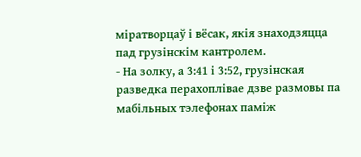міратворцаў і вёсак, якія знаходзяцца пад грузінскім кантролем.
- На золку, а 3:41 і 3:52, грузінская разведка перахоплівае дзве размовы па мабільных тэлефонах паміж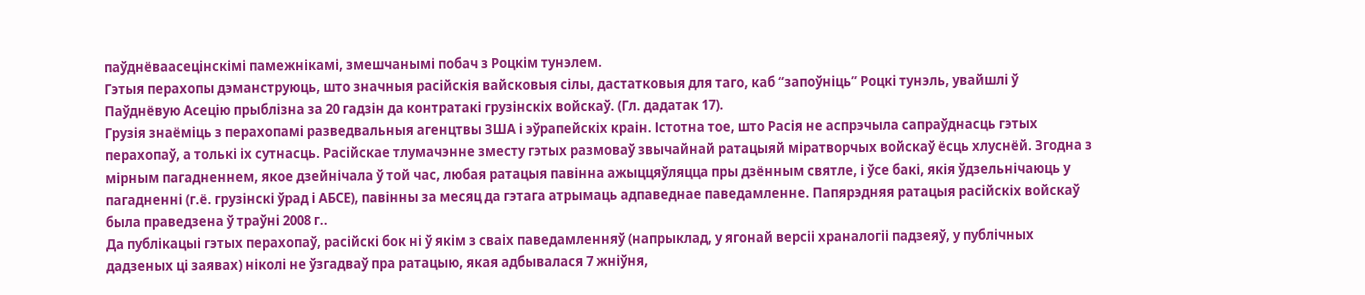паўднёваасецінскімі памежнікамі, змешчанымі побач з Роцкім тунэлем.
Гэтыя перахопы дэманструюць, што значныя расійскія вайсковыя сілы, дастатковыя для таго, каб “запоўніць” Роцкі тунэль, увайшлі ў Паўднёвую Асецію прыблізна за 20 гадзін да контратакі грузінскіх войскаў. (Гл. дадатак 17).
Грузія знаёміць з перахопамі разведвальныя агенцтвы ЗША і эўрапейскіх краін. Істотна тое, што Расія не аспрэчыла сапраўднасць гэтых перахопаў, а толькі іх сутнасць. Расійскае тлумачэнне зместу гэтых размоваў звычайнай ратацыяй міратворчых войскаў ёсць хлуснёй. Згодна з мірным пагадненнем, якое дзейнічала ў той час, любая ратацыя павінна ажыццяўляцца пры дзённым святле, і ўсе бакі, якія ўдзельнічаюць у пагадненні (г.ё. грузінскі ўрад і АБСЕ), павінны за месяц да гэтага атрымаць адпаведнае паведамленне. Папярэдняя ратацыя расійскіх войскаў была праведзена ў траўні 2008 г..
Да публікацыі гэтых перахопаў, расійскі бок ні ў якім з сваіх паведамленняў (напрыклад, у ягонай версіі храналогіі падзеяў, у публічных дадзеных ці заявах) ніколі не ўзгадваў пра ратацыю, якая адбывалася 7 жніўня,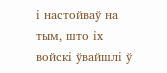і настойваў на тым, што іх войскі ўвайшлі ў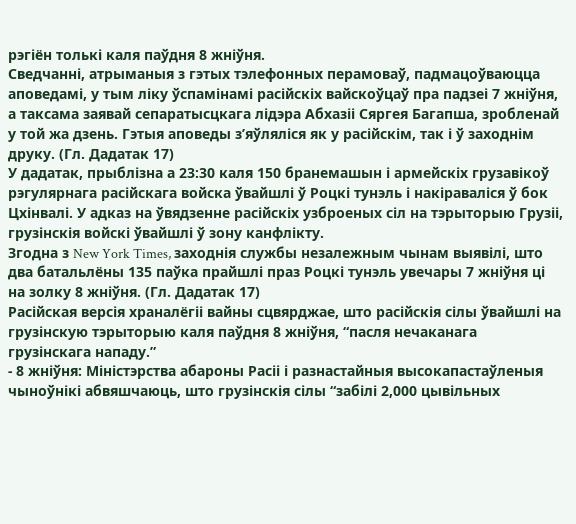рэгіён толькі каля паўдня 8 жніўня.
Сведчанні, атрыманыя з гэтых тэлефонных перамоваў, падмацоўваюцца аповедамі, у тым ліку ўспамінамі расійскіх вайскоўцаў пра падзеі 7 жніўня, а таксама заявай сепаратысцкага лідэра Абхазіі Сяргея Багапша, зробленай у той жа дзень. Гэтыя аповеды з’яўляліся як у расійскім, так і ў заходнім друку. (Гл. Дадатак 17)
У дадатак, прыблізна а 23:30 каля 150 бранемашын і армейскіх грузавікоў рэгулярнага расійскага войска ўвайшлі ў Роцкі тунэль і накіраваліся ў бок Цхінвалі. У адказ на ўвядзенне расійскіх узброеных сіл на тэрыторыю Грузіі, грузінскія войскі ўвайшлі ў зону канфлікту.
Згодна з New York Times, заходнія службы незалежным чынам выявілі, што два батальлёны 135 паўка прайшлі праз Роцкі тунэль увечары 7 жніўня ці на золку 8 жніўня. (Гл. Дадатак 17)
Расійская версія храналёгіі вайны сцвярджае, што расійскія сілы ўвайшлі на грузінскую тэрыторыю каля паўдня 8 жніўня, “пасля нечаканага грузінскага нападу.”
- 8 жніўня: Міністэрства абароны Расіі і разнастайныя высокапастаўленыя чыноўнікі абвяшчаюць, што грузінскія сілы “забілі 2,000 цывільных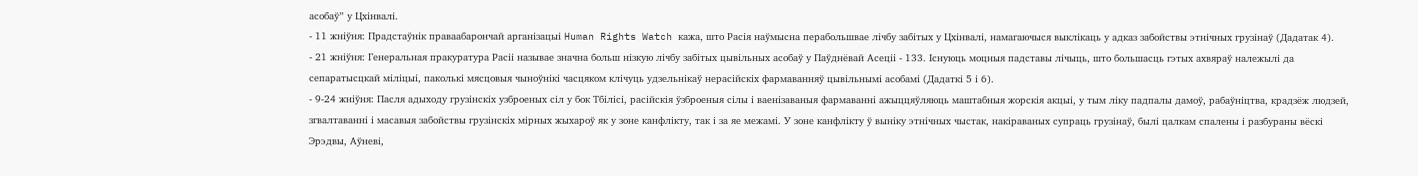асобаў” у Цхінвалі.
- 11 жніўня: Прадстаўнік праваабарончай арганізацыі Human Rights Watch кажа, што Расія наўмысна перабольшвае лічбу забітых у Цхінвалі, намагаючыся выклікаць у адказ забойствы этнічных грузінаў (Дадатак 4).
- 21 жніўня: Генеральная пракуратура Расіі называе значна больш нізкую лічбу забітых цывільных асобаў у Паўднёвай Асеціі - 133. Існуюць моцныя падставы лічыць, што большасць гэтых ахвяраў належылі да сепаратысцкай міліцыі, паколькі мясцовыя чыноўнікі часцяком клічуць удзельнікаў нерасійскіх фармаванняў цывільнымі асобамі (Дадаткі 5 і 6).
- 9-24 жніўня: Пасля адыходу грузінскіх узброеных сіл у бок Тбілісі, расійскія ўзброеныя сілы і ваенізаваныя фармаванні ажыццяўляюць маштабныя жорскія акцыі, у тым ліку падпалы дамоў, рабаўніцтва, крадзёж людзей, згвалтаванні і масавыя забойствы грузінскіх мірных жыхароў як у зоне канфлікту, так і за яе межамі. У зоне канфлікту ў выніку этнічных чыстак, накіраваных супраць грузінаў, былі цалкам спалены і разбураны вёскі Эрэдвы, Аўневі,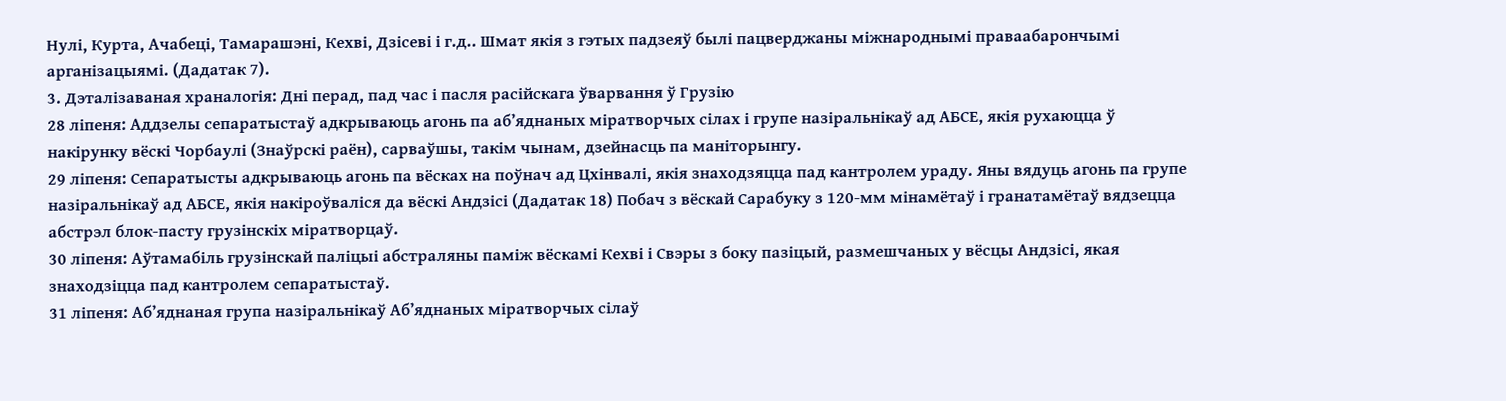Нулі, Курта, Ачабеці, Тамарашэні, Кехві, Дзісеві і г.д.. Шмат якія з гэтых падзеяў былі пацверджаны міжнароднымі праваабарончымі арганізацыямі. (Дадатак 7).
3. Дэталізаваная храналогія: Дні перад, пад час і пасля расійскага ўварвання ў Грузію
28 ліпеня: Аддзелы сепаратыстаў адкрываюць агонь па аб’яднаных міратворчых сілах і групе назіральнікаў ад АБСЕ, якія рухаюцца ў накірунку вёскі Чорбаулі (Знаўрскі раён), сарваўшы, такім чынам, дзейнасць па маніторынгу.
29 ліпеня: Сепаратысты адкрываюць агонь па вёсках на поўнач ад Цхінвалі, якія знаходзяцца пад кантролем ураду. Яны вядуць агонь па групе назіральнікаў ад АБСЕ, якія накіроўваліся да вёскі Андзісі (Дадатак 18) Побач з вёскай Сарабуку з 120-мм мінамётаў і гранатамётаў вядзецца абстрэл блок-пасту грузінскіх міратворцаў.
30 ліпеня: Аўтамабіль грузінскай паліцыі абстраляны паміж вёскамі Кехві і Свэры з боку пазіцый, размешчаных у вёсцы Андзісі, якая знаходзіцца пад кантролем сепаратыстаў.
31 ліпеня: Аб’яднаная група назіральнікаў Аб’яднаных міратворчых сілаў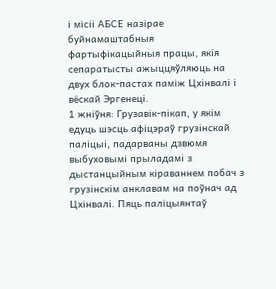і місіі АБСЕ назірае буйнамаштабныя фартыфікацыйныя працы, якія сепаратысты ажыццяўляюць на двух блок-пастах паміж Цхінвалі і вёскай Эргенеці.
1 жніўня: Грузавік-пікап, у якім едуць шэсць афіцэраў грузінскай паліцыі, падарваны дзвюмя выбуховымі прыладамі з дыстанцыйным кіраваннем побач з грузінскім анклавам на поўнач ад Цхінвалі. Пяць паліцыянтаў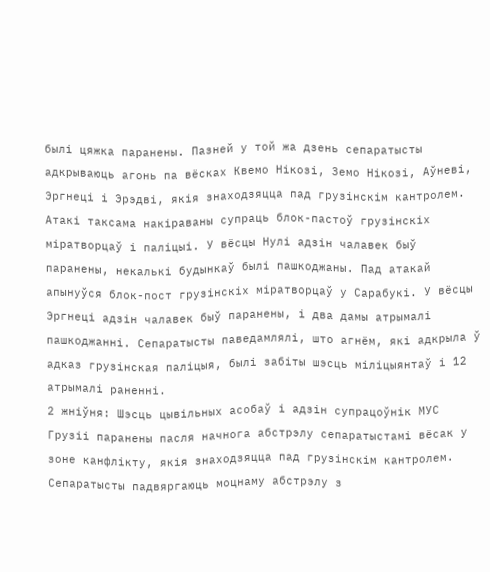былі цяжка паранены. Пазней у той жа дзень сепаратысты адкрываюць агонь па вёсках Квемо Нікозі, Земо Нікозі, Аўневі, Эргнеці і Эрэдві, якія знаходзяцца пад грузінскім кантролем. Атакі таксама накіраваны супраць блок-пастоў грузінскіх міратворцаў і паліцыі. У вёсцы Нулі адзін чалавек быў паранены, некалькі будынкаў былі пашкоджаны. Пад атакай апынуўся блок-пост грузінскіх міратворцаў у Сарабукі. У вёсцы Эргнеці адзін чалавек быў паранены, і два дамы атрымалі пашкоджанні. Сепаратысты паведамлялі, што агнём, які адкрыла ў адказ грузінская паліцыя, былі забіты шэсць міліцыянтаў і 12 атрымалі раненні.
2 жніўня: Шэсць цывільных асобаў і адзін супрацоўнік МУС Грузіі паранены пасля начнога абстрэлу сепаратыстамі вёсак у зоне канфлікту, якія знаходзяцца пад грузінскім кантролем. Сепаратысты падвяргаюць моцнаму абстрэлу з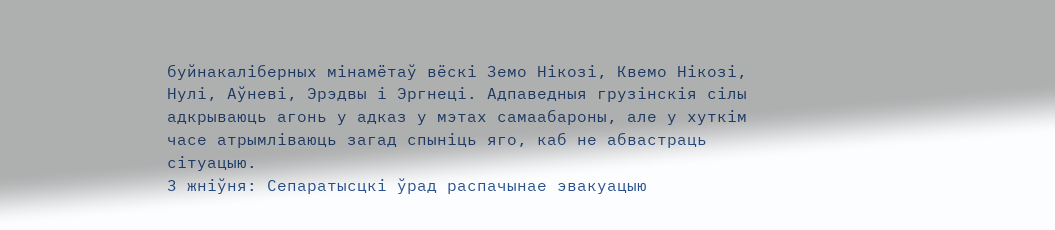буйнакаліберных мінамётаў вёскі Земо Нікозі, Квемо Нікозі, Нулі, Аўневі, Эрэдвы і Эргнеці. Адпаведныя грузінскія сілы адкрываюць агонь у адказ у мэтах самаабароны, але у хуткім часе атрымліваюць загад спыніць яго, каб не абвастраць сітуацыю.
3 жніўня: Сепаратысцкі ўрад распачынае эвакуацыю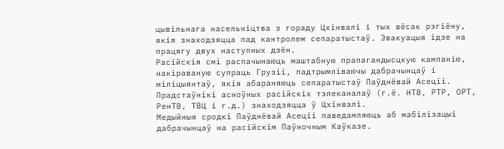цывільнага насельніцтва з гораду Цхінвалі і тых вёсак рэгіёну, якія знаходзяцца пад кантролем сепаратыстаў. Эвакуацыя ідзе на працягу двух наступных дзён.
Расійскія смі распачынаюць маштабную прапагандысцкую кампанію, накіраваную супраць Грузіі, падтрымліваючы дабрачынцаў і міліцыянтаў, якія абараняюць сепаратыстаў Паўднёвай Асеціі. Прадстаўнікі асноўных расійскіх тэлеканалаў (г.ё. НТВ, РТР, ОРТ, РенТВ, ТВЦ і г.д.) знаходзяцца ў Цхінвалі.
Медыйныя сродкі Паўднёвай Асеціі паведамляюць аб мабілізацыі дабрачынцаў на расійскім Паўночным Каўказе.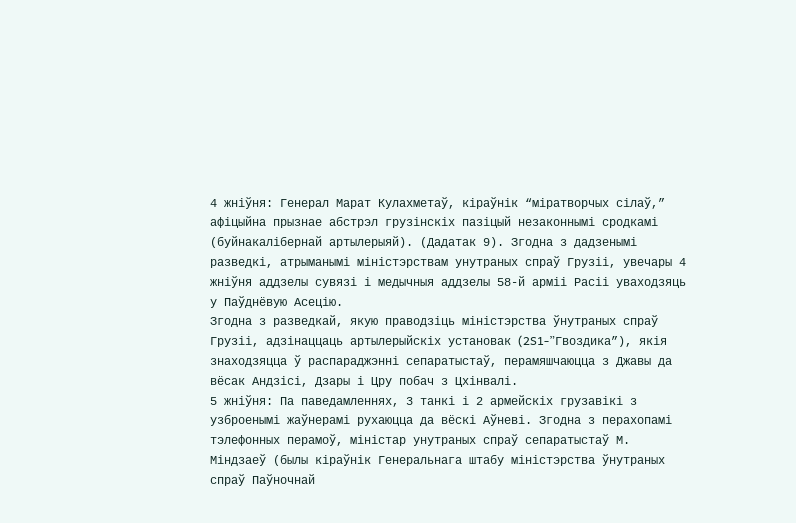4 жніўня: Генерал Марат Кулахметаў, кіраўнік “міратворчых сілаў,” афіцыйна прызнае абстрэл грузінскіх пазіцый незаконнымі сродкамі (буйнакалібернай артылерыяй). (Дадатак 9). Згодна з дадзенымі разведкі, атрыманымі міністэрствам унутраных спраў Грузіі, увечары 4 жніўня аддзелы сувязі і медычныя аддзелы 58-й арміі Расіі уваходзяць у Паўднёвую Асецію.
Згодна з разведкай, якую праводзіць міністэрства ўнутраных спраў Грузіі, адзінаццаць артылерыйскіх установак (2S1-”Гвоздика”), якія знаходзяцца ў распараджэнні сепаратыстаў, перамяшчаюцца з Джавы да вёсак Андзісі, Дзары і Цру побач з Цхінвалі.
5 жніўня: Па паведамленнях, 3 танкі і 2 армейскіх грузавікі з узброенымі жаўнерамі рухаюцца да вёскі Аўневі. Згодна з перахопамі тэлефонных перамоў, міністар унутраных спраў сепаратыстаў М. Міндзаеў (былы кіраўнік Генеральнага штабу міністэрства ўнутраных спраў Паўночнай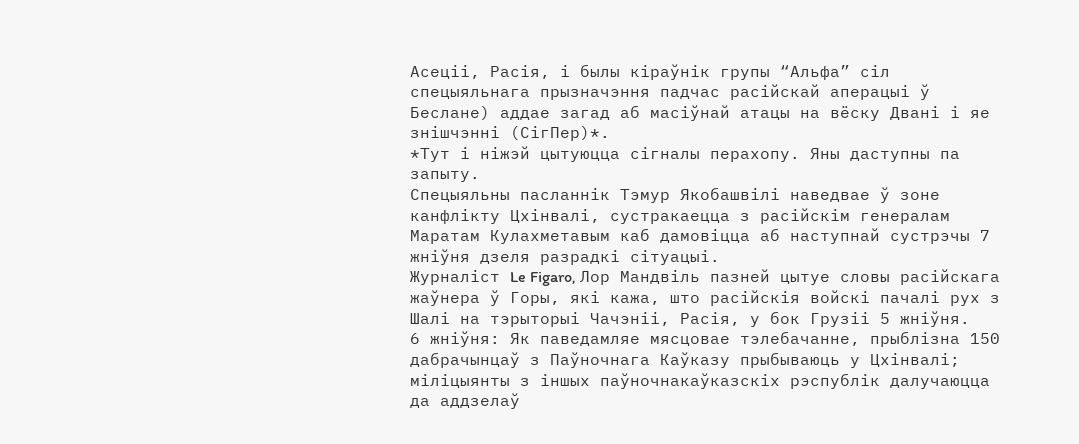Асеціі, Расія, і былы кіраўнік групы “Альфа” сіл спецыяльнага прызначэння падчас расійскай аперацыі ў Беслане) аддае загад аб масіўнай атацы на вёску Двані і яе знішчэнні (СігПер)*.
*Тут і ніжэй цытуюцца сігналы перахопу. Яны даступны па запыту.
Спецыяльны пасланнік Тэмур Якобашвілі наведвае ў зоне канфлікту Цхінвалі, сустракаецца з расійскім генералам Маратам Кулахметавым каб дамовіцца аб наступнай сустрэчы 7 жніўня дзеля разрадкі сітуацыі.
Журналіст Le Figaro, Лор Мандвіль пазней цытуе словы расійскага жаўнера ў Горы, які кажа, што расійскія войскі пачалі рух з Шалі на тэрыторыі Чачэніі, Расія, у бок Грузіі 5 жніўня.
6 жніўня: Як паведамляе мясцовае тэлебачанне, прыблізна 150 дабрачынцаў з Паўночнага Каўказу прыбываюць у Цхінвалі; міліцыянты з іншых паўночнакаўказскіх рэспублік далучаюцца да аддзелаў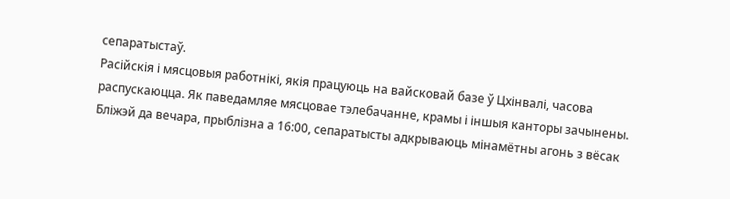сепаратыстаў.
Расійскія і мясцовыя работнікі, якія працуюць на вайсковай базе ў Цхінвалі, часова распускаюцца. Як паведамляе мясцовае тэлебачанне, крамы і іншыя канторы зачынены.
Бліжэй да вечара, прыблізна а 16:00, сепаратысты адкрываюць мінамётны агонь з вёсак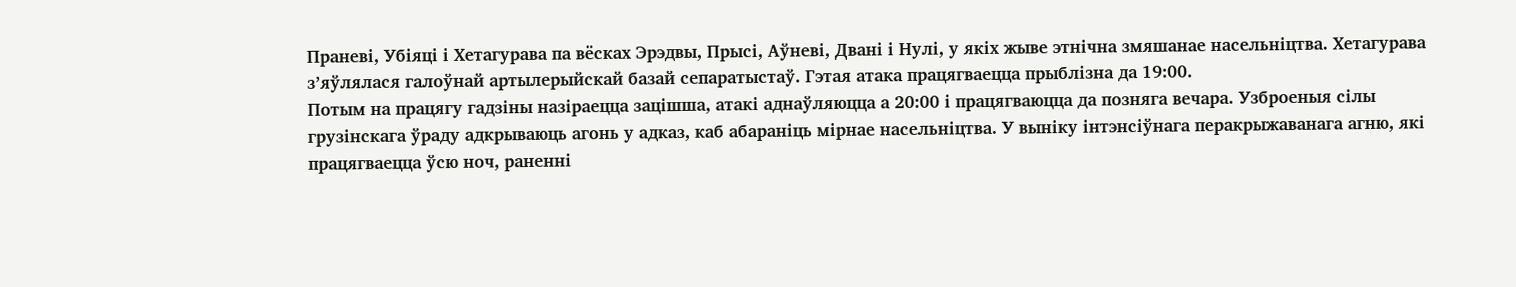Праневі, Убіяці і Хетагурава па вёсках Эрэдвы, Прысі, Аўневі, Двані і Нулі, у якіх жыве этнічна змяшанае насельніцтва. Хетагурава з’яўлялася галоўнай артылерыйскай базай сепаратыстаў. Гэтая атака працягваецца прыблізна да 19:00.
Потым на працягу гадзіны назіраецца зацішша, атакі аднаўляюцца а 20:00 і працягваюцца да позняга вечара. Узброеныя сілы грузінскага ўраду адкрываюць агонь у адказ, каб абараніць мірнае насельніцтва. У выніку інтэнсіўнага перакрыжаванага агню, які працягваецца ўсю ноч, раненні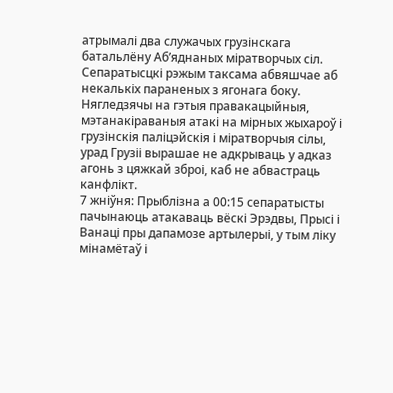атрымалі два служачых грузінскага батальлёну Аб’яднаных міратворчых сіл. Сепаратысцкі рэжым таксама абвяшчае аб некалькіх параненых з ягонага боку. Нягледзячы на гэтыя правакацыйныя, мэтанакіраваныя атакі на мірных жыхароў і грузінскія паліцэйскія і міратворчыя сілы, урад Грузіі вырашае не адкрываць у адказ агонь з цяжкай зброі, каб не абвастраць канфлікт.
7 жніўня: Прыблізна а 00:15 сепаратысты пачынаюць атакаваць вёскі Эрэдвы, Прысі і Ванаці пры дапамозе артылерыі, у тым ліку мінамётаў і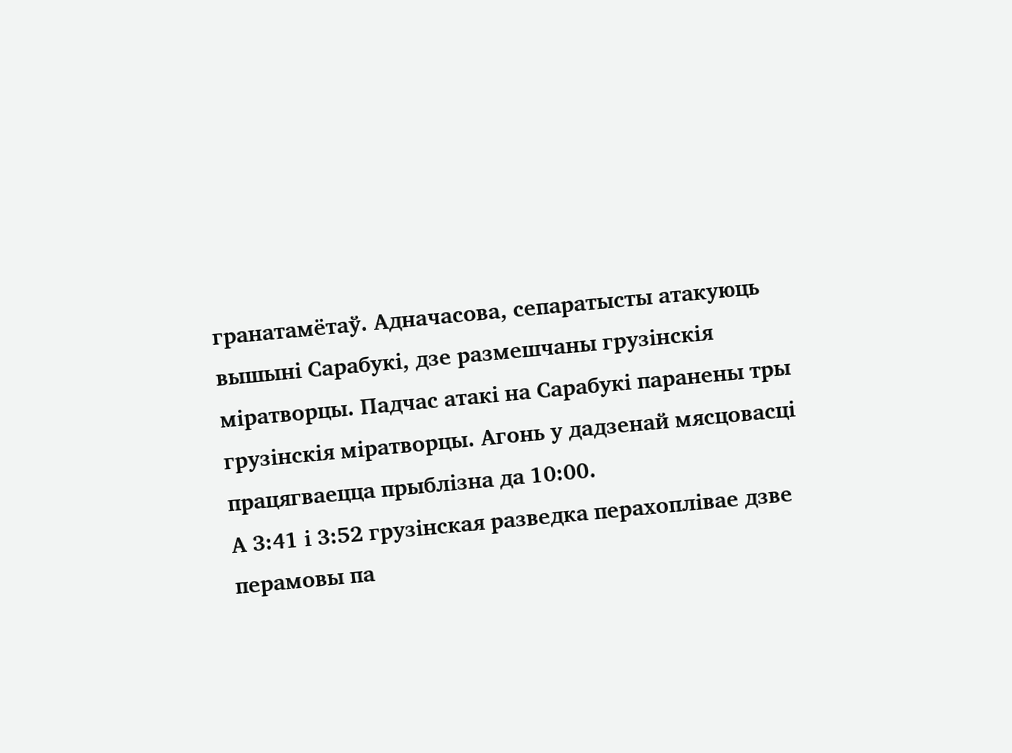гранатамётаў. Адначасова, сепаратысты атакуюць вышыні Сарабукі, дзе размешчаны грузінскія міратворцы. Падчас атакі на Сарабукі паранены тры грузінскія міратворцы. Агонь у дадзенай мясцовасці працягваецца прыблізна да 10:00.
А 3:41 і 3:52 грузінская разведка перахоплівае дзве перамовы па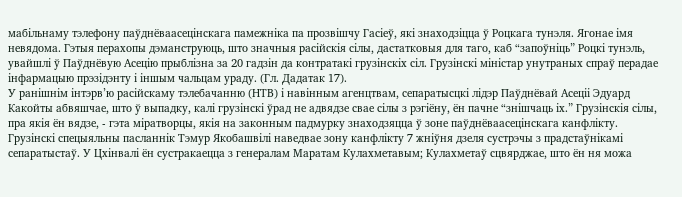мабільнаму тэлефону паўднёваасецінскага памежніка па прозвішчу Гасіеў, які знаходзіцца ў Роцкага тунэля. Ягонае імя невядома. Гэтыя перахопы дэманструюць, што значныя расійскія сілы, дастатковыя для таго, каб “запоўніць” Роцкі тунэль, увайшлі ў Паўднёвую Асецію прыблізна за 20 гадзін да контратакі грузінскіх сіл. Грузінскі міністар унутраных спраў перадае інфармацыю прэзідэнту і іншым чальцам ураду. (Гл. Дадатак 17).
У ранішнім інтэрв’ю расійскаму тэлебачанню (НТВ) і навінным агенцтвам, сепаратысцкі лідэр Паўднёвай Асеціі Эдуард Какойты абвяшчае, што ў выпадку, калі грузінскі ўрад не адвядзе свае сілы з рэгіёну, ён пачне “знішчаць іх.” Грузінскія сілы, пра якія ён вядзе, - гэта міратворцы, якія на законным падмурку знаходзяцца ў зоне паўднёваасецінскага канфлікту.
Грузінскі спецыяльны пасланнік Тэмур Якобашвілі наведвае зону канфлікту 7 жніўня дзеля сустрэчы з прадстаўнікамі сепаратыстаў. У Цхінвалі ён сустракаецца з генералам Маратам Кулахметавым; Кулахметаў сцвярджае, што ён ня можа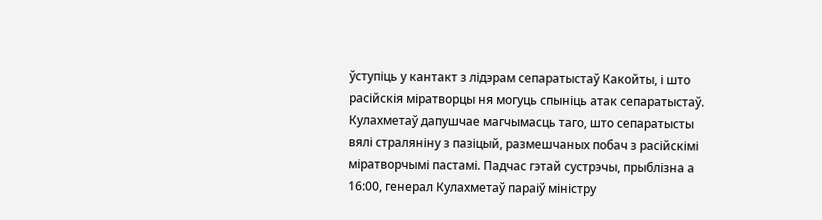ўступіць у кантакт з лідэрам сепаратыстаў Какойты, і што расійскія міратворцы ня могуць спыніць атак сепаратыстаў. Кулахметаў дапушчае магчымасць таго, што сепаратысты вялі страляніну з пазіцый, размешчаных побач з расійскімі міратворчымі пастамі. Падчас гэтай сустрэчы, прыблізна а 16:00, генерал Кулахметаў параіў міністру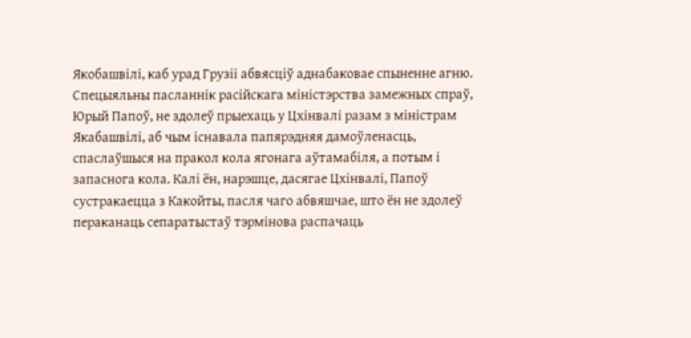Якобашвілі, каб урад Грузіі абвясціў аднабаковае спыненне агню.
Спецыяльны пасланнік расійскага міністэрства замежных спраў, Юрый Папоў, не здолеў прыехаць у Цхінвалі разам з міністрам Якабашвілі, аб чым існавала папярэдняя дамоўленасць, спаслаўшыся на пракол кола ягонага аўтамабіля, а потым і запаснога кола. Калі ён, нарэшце, дасягае Цхінвалі, Папоў сустракаецца з Какойты, пасля чаго абвяшчае, што ён не здолеў пераканаць сепаратыстаў тэрмінова распачаць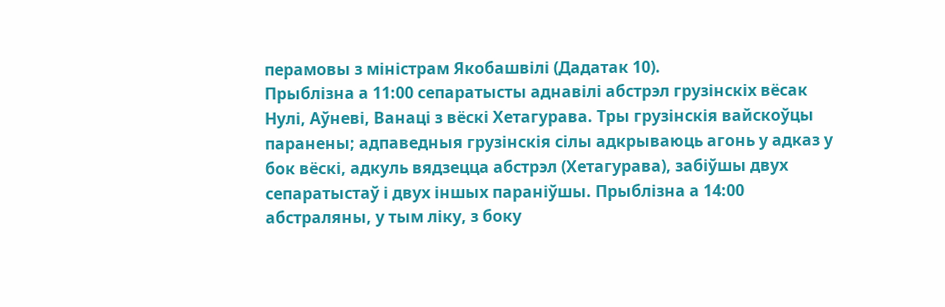перамовы з міністрам Якобашвілі (Дадатак 10).
Прыблізна а 11:00 сепаратысты аднавілі абстрэл грузінскіх вёсак Нулі, Аўневі, Ванаці з вёскі Хетагурава. Тры грузінскія вайскоўцы паранены; адпаведныя грузінскія сілы адкрываюць агонь у адказ у бок вёскі, адкуль вядзецца абстрэл (Хетагурава), забіўшы двух сепаратыстаў і двух іншых параніўшы. Прыблізна а 14:00 абстраляны, у тым ліку, з боку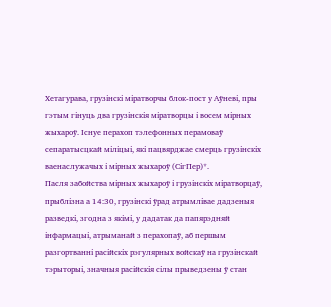Хетагурава, грузінскі міратворчы блок-пост у Аўневі, пры гэтым гінуць два грузінскія міратворцы і восем мірных жыхароў. Існуе перахоп тэлефонных перамоваў сепаратысцкай міліцыі, які пацвярджае смерць грузінскіх ваенаслужачых і мірных жыхароў (СігПер)*.
Пасля забойства мірных жыхароў і грузінскіх міратворцаў, прыблізна а 14:30, грузінскі ўрад атрымлівае дадзеныя разведкі, згодна з якімі, у дадатак да папярэдняй інфармацыі, атрыманай з перахопаў, аб першым разгортванні расійскіх рэгулярных войскаў на грузінскай тэрыторыі, значныя расійскія сілы прыведзены ў стан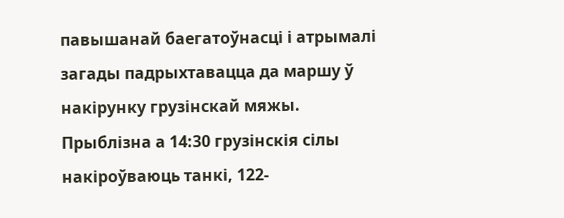павышанай баегатоўнасці і атрымалі загады падрыхтавацца да маршу ў накірунку грузінскай мяжы.
Прыблізна а 14:30 грузінскія сілы накіроўваюць танкі, 122-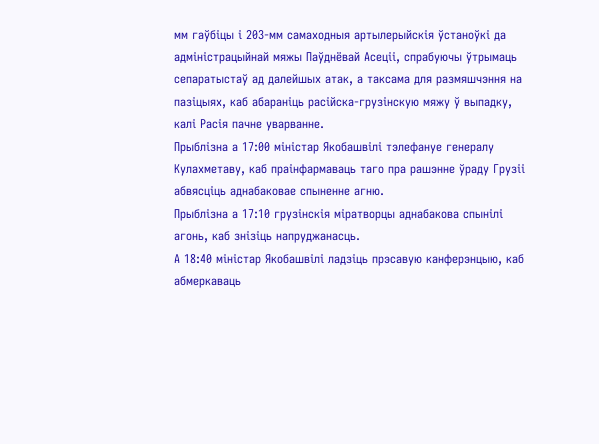мм гаўбіцы і 203-мм самаходныя артылерыйскія ўстаноўкі да адміністрацыйнай мяжы Паўднёвай Асеціі, спрабуючы ўтрымаць сепаратыстаў ад далейшых атак, а таксама для размяшчэння на пазіцыях, каб абараніць расійска-грузінскую мяжу ў выпадку, калі Расія пачне уварванне.
Прыблізна а 17:00 міністар Якобашвілі тэлефануе генералу Кулахметаву, каб праінфармаваць таго пра рашэнне ўраду Грузіі абвясціць аднабаковае спыненне агню.
Прыблізна а 17:10 грузінскія міратворцы аднабакова спынілі агонь, каб знізіць напруджанасць.
А 18:40 міністар Якобашвілі ладзіць прэсавую канферэнцыю, каб абмеркаваць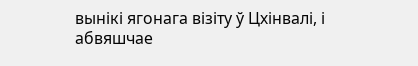вынікі ягонага візіту ў Цхінвалі, і абвяшчае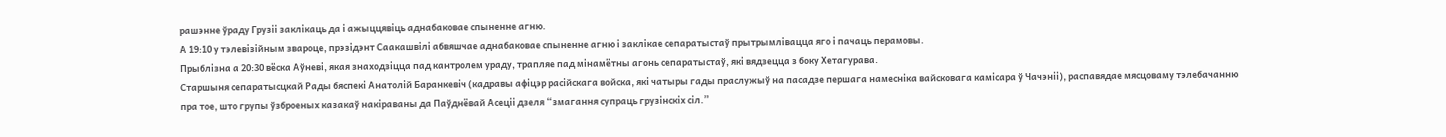рашэнне ўраду Грузіі заклікаць да і ажыццявіць аднабаковае спыненне агню.
А 19:10 у тэлевізійным звароце, прэзідэнт Саакашвілі абвяшчае аднабаковае спыненне агню і заклікае сепаратыстаў прытрымлівацца яго і пачаць перамовы.
Прыблізна а 20:30 вёска Аўневі, якая знаходзіцца пад кантролем ураду, трапляе пад мінамётны агонь сепаратыстаў, які вядзецца з боку Хетагурава.
Старшыня сепаратысцкай Рады бяспекі Анатолій Баранкевіч (кадравы афіцэр расійскага войска, які чатыры гады праслужыў на пасадзе першага намесніка вайсковага камісара ў Чачэніі), распавядае мясцоваму тэлебачанню пра тое, што групы ўзброеных казакаў накіраваны да Паўднёвай Асеціі дзеля “змагання супраць грузінскіх сіл.”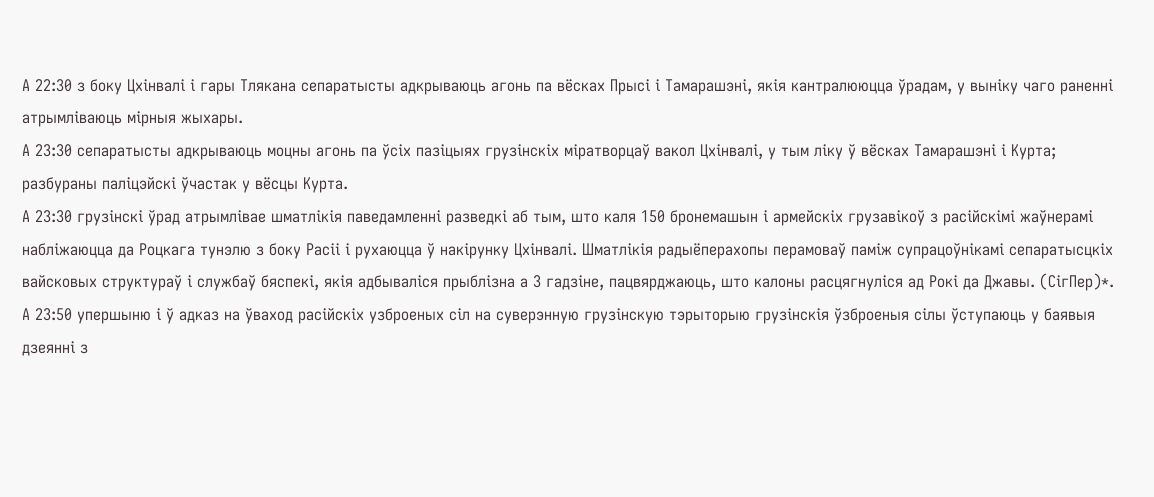А 22:30 з боку Цхінвалі і гары Тлякана сепаратысты адкрываюць агонь па вёсках Прысі і Тамарашэні, якія кантралююцца ўрадам, у выніку чаго раненні атрымліваюць мірныя жыхары.
А 23:30 сепаратысты адкрываюць моцны агонь па ўсіх пазіцыях грузінскіх міратворцаў вакол Цхінвалі, у тым ліку ў вёсках Тамарашэні і Курта; разбураны паліцэйскі ўчастак у вёсцы Курта.
А 23:30 грузінскі ўрад атрымлівае шматлікія паведамленні разведкі аб тым, што каля 150 бронемашын і армейскіх грузавікоў з расійскімі жаўнерамі набліжаюцца да Роцкага тунэлю з боку Расіі і рухаюцца ў накірунку Цхінвалі. Шматлікія радыёперахопы перамоваў паміж супрацоўнікамі сепаратысцкіх вайсковых структураў і службаў бяспекі, якія адбываліся прыблізна а 3 гадзіне, пацвярджаюць, што калоны расцягнуліся ад Рокі да Джавы. (СігПер)*.
А 23:50 упершыню і ў адказ на ўваход расійскіх узброеных сіл на суверэнную грузінскую тэрыторыю грузінскія ўзброеныя сілы ўступаюць у баявыя дзеянні з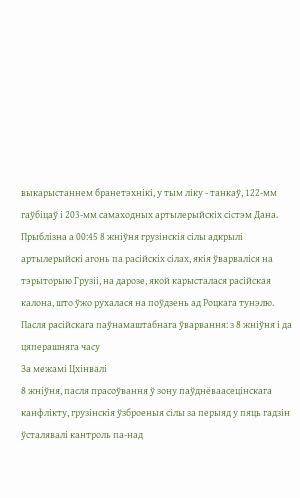выкарыстаннем бранетэхнікі, у тым ліку - танкаў, 122-мм гаўбіцаў і 203-мм самаходных артылерыйскіх сістэм Дана.
Прыблізна а 00:45 8 жніўня грузінскія сілы адкрылі артылерыйскі агонь па расійскіх сілах, якія ўварваліся на тэрыторыю Грузіі, на дарозе, якой карысталася расійская калона, што ўжо рухалася на поўдзень ад Роцкага тунэлю.
Пасля расійскага паўнамаштабнага ўварвання: з 8 жніўня і да цяперашняга часу
За межамі Цхінвалі
8 жніўня, пасля прасоўвання ў зону паўднёваасецінскага канфлікту, грузінскія ўзброеныя сілы за перыяд у пяць гадзін ўсталявалі кантроль па-над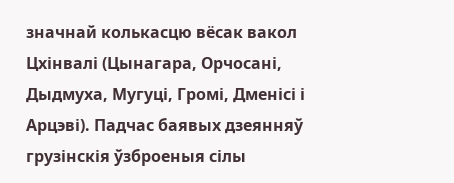значнай колькасцю вёсак вакол Цхінвалі (Цынагара, Орчосані, Дыдмуха, Мугуці, Громі, Дменісі і Арцэві). Падчас баявых дзеянняў грузінскія ўзброеныя сілы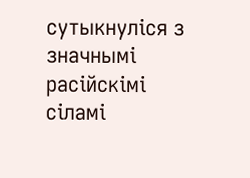сутыкнуліся з значнымі расійскімі сіламі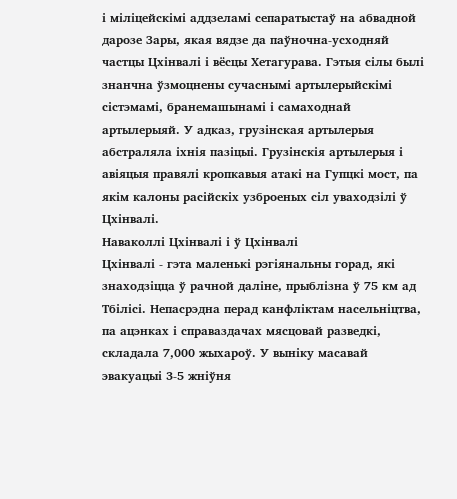і міліцейскімі аддзеламі сепаратыстаў на абвадной дарозе Зары, якая вядзе да паўночна-усходняй частцы Цхінвалі і вёсцы Хетагурава. Гэтыя сілы былі знанчна ўзмоцнены сучаснымі артылерыйскімі сістэмамі, бранемашынамі і самаходнай артылерыяй. У адказ, грузінская артылерыя абстраляла іхнія пазіцыі. Грузінскія артылерыя і авіяцыя правялі кропкавыя атакі на Гупцкі мост, па якім калоны расійскіх узброеных сіл уваходзілі ў Цхінвалі.
Наваколлі Цхінвалі і ў Цхінвалі
Цхінвалі - гэта маленькі рэгіянальны горад, які знаходзіцца ў рачной даліне, прыблізна ў 75 км ад Тбілісі. Непасрэдна перад канфліктам насельніцтва, па ацэнках і справаздачах мясцовай разведкі, складала 7,000 жыхароў. У выніку масавай эвакуацыі 3-5 жніўня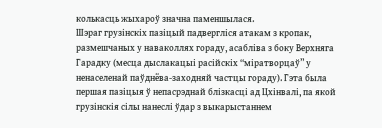колькасць жыхароў значна паменшылася.
Шэраг грузінскіх пазіцый падвергліся атакам з кропак, размешчаных у наваколлях гораду, асабліва з боку Верхняга Гарадку (месца дыслакацыі расійскіх “міратворцаў” у ненаселенай паўднёва-заходняй частцы гораду). Гэта была першая пазіцыя ў непасрэднай блізкасці ад Цхінвалі, па якой грузінскія сілы нанеслі ўдар з выкарыстаннем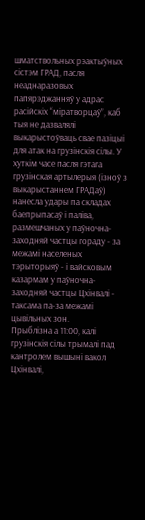шматствольных рэактыўных сістэм ГРАД, пасля неаднаразовых папярэджанняў у адрас расійскіх “міратворцаў”, каб тыя не дазвалялі выкарыстоўваць свае пазіцыі для атак на грузінскія сілы. У хуткім часе пасля гэтага грузінская артылерыя (ізноў з выкарыстаннем ГРАДаў) нанесла удары па складах баепрыпасаў і паліва, размешчаных у паўночна-заходняй частцы гораду - за межамі населеных тэрыторыяў - і вайсковым казармам у паўночна-заходняй частцы Цхінвалі - таксама па-за межамі цывільных зон.
Прыблізна а 11:00, калі грузінскія сілы трымалі пад кантролем вышыні вакол Цхінвалі,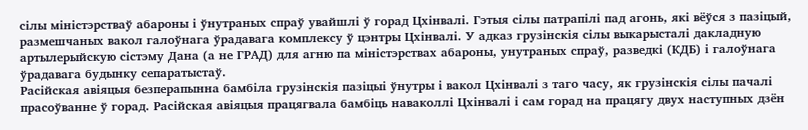сілы міністэрстваў абароны і ўнутраных спраў увайшлі ў горад Цхінвалі. Гэтыя сілы патрапілі пад агонь, які вёўся з пазіцый, размешчаных вакол галоўнага ўрадавага комплексу ў цэнтры Цхінвалі. У адказ грузінскія сілы выкарысталі дакладную артылерыйскую сістэму Дана (а не ГРАД) для агню па міністэрствах абароны, унутраных спраў, разведкі (КДБ) і галоўнага ўрадавага будынку сепаратыстаў.
Расійская авіяцыя безперапынна бамбіла грузінскія пазіцыі ўнутры і вакол Цхінвалі з таго часу, як грузінскія сілы пачалі прасоўванне ў горад. Расійская авіяцыя працягвала бамбіць наваколлі Цхінвалі і сам горад на працягу двух наступных дзён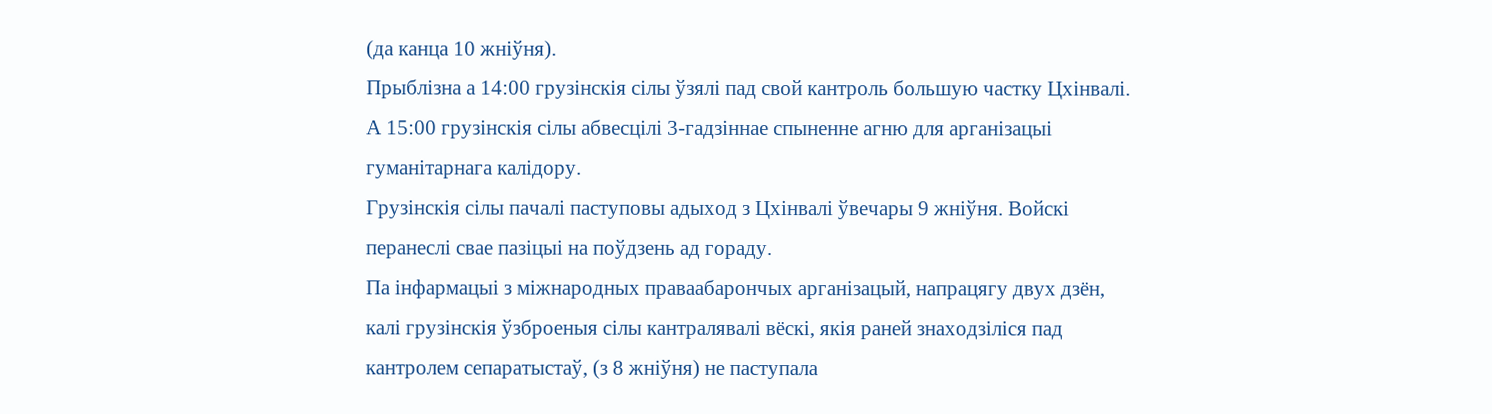(да канца 10 жніўня).
Прыблізна а 14:00 грузінскія сілы ўзялі пад свой кантроль большую частку Цхінвалі. А 15:00 грузінскія сілы абвесцілі 3-гадзіннае спыненне агню для арганізацыі гуманітарнага калідору.
Грузінскія сілы пачалі паступовы адыход з Цхінвалі ўвечары 9 жніўня. Войскі перанеслі свае пазіцыі на поўдзень ад гораду.
Па інфармацыі з міжнародных праваабарончых арганізацый, напрацягу двух дзён, калі грузінскія ўзброеныя сілы кантралявалі вёскі, якія раней знаходзіліся пад кантролем сепаратыстаў, (з 8 жніўня) не паступала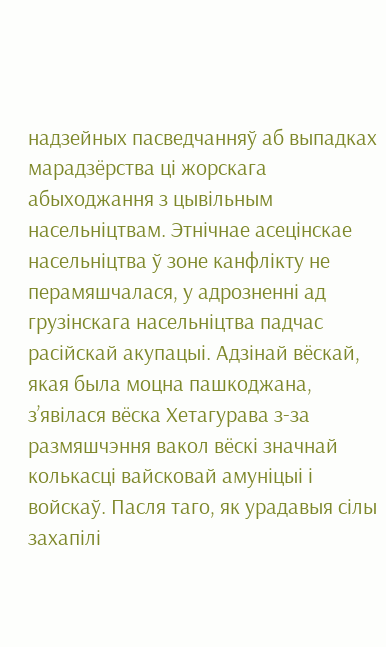надзейных пасведчанняў аб выпадках марадзёрства ці жорскага абыходжання з цывільным насельніцтвам. Этнічнае асецінскае насельніцтва ў зоне канфлікту не перамяшчалася, у адрозненні ад грузінскага насельніцтва падчас расійскай акупацыі. Адзінай вёскай, якая была моцна пашкоджана, з’явілася вёска Хетагурава з-за размяшчэння вакол вёскі значнай колькасці вайсковай амуніцыі і войскаў. Пасля таго, як урадавыя сілы захапілі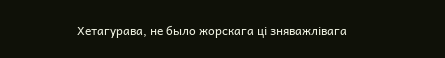Хетагурава, не было жорскага ці зняважлівага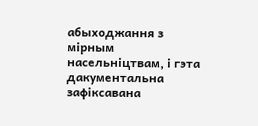абыходжання з мірным насельніцтвам, і гэта дакументальна зафіксавана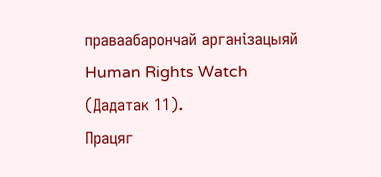праваабарончай арганізацыяй Human Rights Watch (Дадатак 11).
Працяг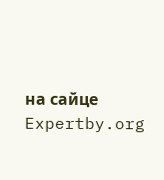на сайце Expertby.org